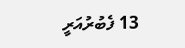13 ފެބުރުއަރީ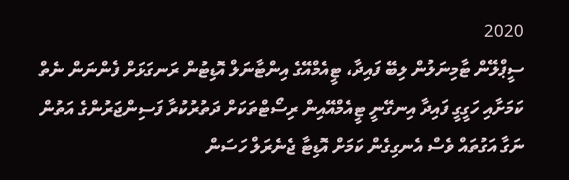2020
ސީޕްލޭން ޓާމިނަލުން ލިބޭ ފައިދާ، ޓީއެމްއޭގެ އިންޓާނަލް އޮޑިޓުން ރަނގަޅަށް ފެންނަން ނެތް ކަމަށާއި ހަގީގީ ފައިދާ އިނގޭނީ ޓީއެމްއޭއިން ރިސޯޓްތަކަށް ދަތުރުކުރާ ފަސިންޖަރުންގެ އަތުން ނަގާ އަގުތައް ވެސް އެނގިގެން ކަމަށް އޮޑިޓާ ޖެނެރަލް ހަސަން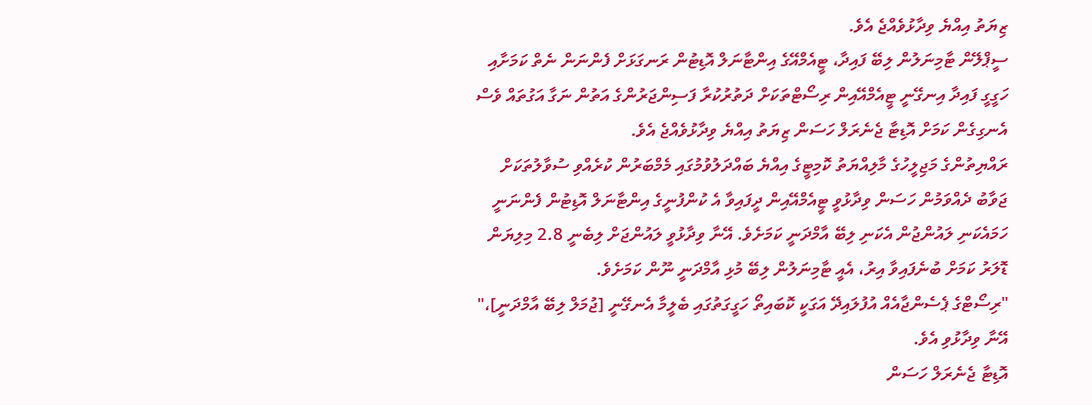ޒިޔަތު އިއްޔެ ވިދާޅުވެއްޖެ އެވެ.
ސީޕްލޭން ޓާމިނަލުން ލިބޭ ފައިދާ، ޓީއެމްއޭގެ އިންޓާނަލް އޮޑިޓުން ރަނގަޅަށް ފެންނަން ނެތް ކަމަށާއި ހަގީގީ ފައިދާ އިނގޭނީ ޓީއެމްއޭއިން ރިސޯޓްތަކަށް ދަތުރުކުރާ ފަސިންޖަރުންގެ އަތުން ނަގާ އަގުތައް ވެސް އެނގިގެން ކަމަށް އޮޑިޓާ ޖެނެރަލް ހަސަން ޒިޔަތު އިއްޔެ ވިދާޅުވެއްޖެ އެވެ.
ރައްޔިތުންގެ މަޖިލީހުގެ މާލިއްޔަތު ކޮމިޓީގެ އިއްޔެ ބައްދަލުވުމުގައި މެމްބަރުން ކުރެއްވި ސުވާލުތަކަށް ޖަވާބު ދެއްވަމުން ހަސަން ވިދާޅުވީ ޓީއެމްއޭއިން ދީފައިވާ އެ ކުންފުނީގެ އިންޓާނަލް އޮޑިޓުން ފެންނަނީ ހަމައެކަނި ލައުންޖުން އެކަނި ލިބޭ އާމްދަނީ ކަމަށެވެ. އޭނާ ވިދާޅުވީ ލައުންޖަށް ލިބެނީ 2.8 މިލިޔަން ޑޮލަރު ކަމަށް ބުނެފައިވާ އިރު، އެއީ ޓާމިނަލުން ލިބޭ މުޅި އާމްދަނީ ނޫން ކަމަށެވެ.
"ރިސޯޓްގެ ޕެސެންޖާއެއް އުފުލައިދޭ އަގަކީ ކޮބައިތޯ ހަގީގަތުގައި ބެލީމާ އެނގޭނީ [ޖުމަލް ލިބޭ އާމްދަނީ]،" އޭނާ ވިދާޅުވި އެވެ.
އޮޑިޓާ ޖެނެރަލް ހަސަން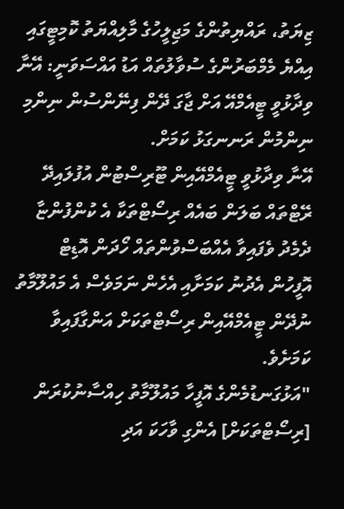ޒިޔަތު، ރައްޔިތުންގެ މަޖިލީހުގެ މާލިއްޔަތު ކޮމިޓީގައި އިއްޔެ މެމްބަރުންގެ ސުވާލުތައް އަޑު އައްސަވަނީ: އޭނާ ވިދާޅުވީ ޓީއެމްއޭ އަށް ޖާގަ ދޭން ފިނޭންސުން ނިންމި ނިންމުން ރަނނގަޅު ކަމަށް.
އޭނާ ވިދާޅުވީ ޓީއެމްއޭއިން ޓޫރިސްޓުން އުފުލައިދޭ ރޭޓްތައް ބަލަން ބައެއް ރިސޯޓްތަކާ އެ ކުންފުންޏާ ދެމެދު ވެފައިވާ އެއްބަސްވުންތައް ހޯދަން އޮޑިޓް އޮފީހުން އެދުނު ކަމަށާއި އެހެން ނަމަވެސް އެ މައުލޫމާތު ނުދޭން ޓީއެމްއޭއިން ރިސޯޓްތަކަށް އަންގާފައިވާ ކަމަށެވެ.
"އަޅުގަނޑުމެންގެ އޮފީހާ މައުލޫމާތު ހިއްސާނުކުރަން [ރިސޯޓްތަކަށް] އެންގި ވާހަކަ އަދި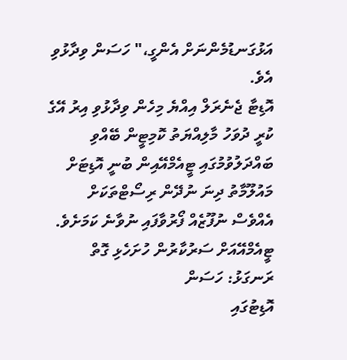އަޅުގަނޑުމެންނަށް އެންގީ،" ހަސަން ވިދާޅުވި އެވެ.
އޮޑިޓާ ޖެނެރަލް އިއްޔެ މިހެން ވިދާޅުވި އިރު އޭގެ ކުރީ ދުވަހު މާލިއްޔަތު ކޮމިޓީން ބޭއްވި ބައްދަލުވުމުގައި ޓީއެމްއޭއިން ބުނީ އޮޑިޓަށް މައުލޫމާތު ދިނަ ނުދޭން ރިސޯޓްތަކަށް އެއްވެސް ނުފޫޒެއް ފޯރުވާފައި ނުވާނެ ކަމަށެވެ.
ޓީއެމްއޭއަށް ސަރުކާރުން ހުށަހެޅި ގޮތް ރަނގަޅު: ހަސަން
އޮޑިޓުގައި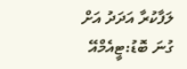ލަފާކުރާ އަދަދު އަށް ގުނަ ބޮޑު:ޓީއެމްއޭ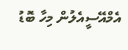އެމްއޭސީއެލުން މިހާ ބޮޑު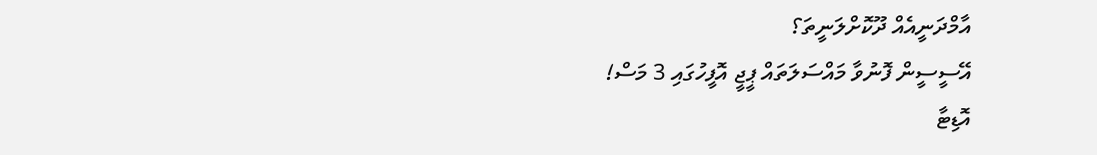އާމްދަނީއެއް ދޫކޮށްލަނީތަ؟
އޭސީސީން ފޮނުވާ މައްސަލަތައް ޕީޖީ އޮފީހުގައި 3 މަސް!
އޮޑިޓާ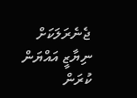ޖެނެރަލަކަށް ނިޔާޒީ އައްޔަން ކުރަން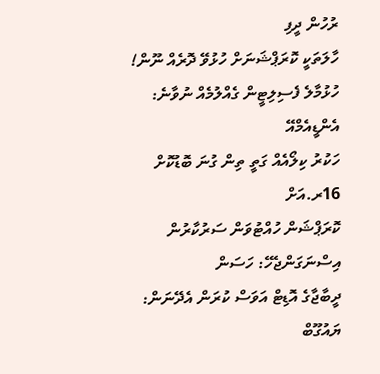ރުހުން ދީފި
ހާލަތަކީ ކޮރަޕްޝަނަށް ހުޅުވޭ ދޮރެއް ނޫން!
ހުޅުމާލެ ފެސިލިޓީން ގެއްލުމެއް ނުވާނެ: އެންޑީއެމްއޭ
ހަކުރު ކިލޯއެއް ގަތީ ތިން ގުނަ ބޮޑުކޮށް 16ރ.އަށް
ކޮރަޕްޝަން ހުއްޓުވަން ސަރުކާރުން އިސްނަގަންޖެހޭ: ހަސަން
ދީބާޖާގެ އޮޑިޓް އަވަސް ކުރަން އެދޭނަން: ޔައުގޫބް